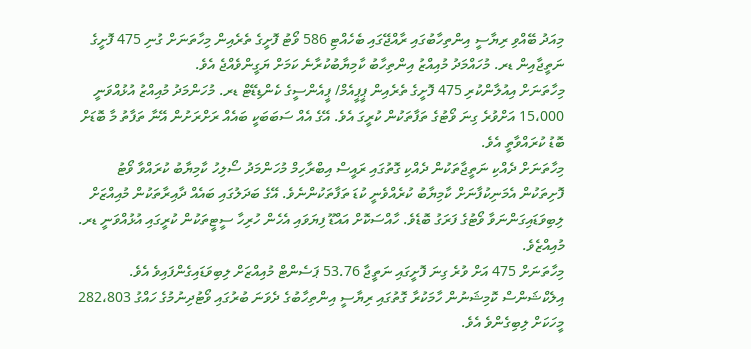މިއަދު ބޭއްވި ރިޔާސީ އިންތިހާބުގައި ރާއްޖޭގައި ބެހެއްޓި 586 ވޯޓު ފޮށީގެ ތެރެއިން މިހާތަނަށް ގުނި 475 ފޮށީގެ ނަތީޖާއިން ޑރ. މުހައްމަދު މުއިއްޒު އިންތިހާބު ކާމިޔާބުކުރާނެ ކަމަށް ޔަގީންވެއްޖެ އެވެ.
މިހާތަނަށް އިއުލާންކުރި 475 ފޮށީގެ ތެރެއިން ޕީޕީއެމް/ ޕީއެންސީގެ ކެންޑިޑޭޓް ޑރ. މުހަންމަދު މުއިއްޒު އުޅުއްވަނީ 15،000 އަށްވުރެ ގިނަ ވޯޓުގެ ތަފާތަކުން ކުރީގަ އެވެ. އޭގެ އެއް ސަބަބަކީ ބައެއް ރަށްރަށުން އޭނާ ތަފާތު މާ ބޮޑަށް ބޮޑު ކުރައްވާތީ އެވެ.
މިހާތަނަށް ދެއްކި ނަތީޖާތަކުން ދެއްކި ގޮތުގައި ރައީސް އިބްރާހިމް މުހަންމަދު ސޯލިހު ކާމިޔާބު ކުރައްވާ ވޯޓު ފޮށިތަކުން އެމަނިކުފާނަށް ކާމިޔާބު ކުރެއްވެނީ ކުޑަ ތަފާތަކުންނެވެ. އޭގެ ބަދަލުގައި ބައެއް ދާއިރާތަކުން މުއިއްޒަށް ލިބިވަޑައިގަންނަވާ ވޯޓުގެ ފަރަގު ބޮޑެވެ. ހާއްސަކޮށް އައްޑޫ ފިޔަވައި އެހެން ހުރިހާ ސީޓީތަކުން ކުރީގައި އުޅުއްވަނީ ޑރ. މުއިއްޒެވެ.
މިހާތަނަށް 475 އަށް ވުރެ ގިނަ ފޮށީގައި ނަތީޖާ 53.76 ޕަސެންޓް މުއިއްޒަށް ލިބިވަޑައިގެންފައިވެ އެވެ.
އިލެކްޝަންސް ކޮމިޝަނުން ހާމަކުރާ ގޮތުގައި ރިޔާސީ އިންތިހާބުގެ ދެވަނަ ބުރުގައި ވޯޓުދިނުމުގެ ހައްގު 282،803 މީހަކަށް ލިބިގެންވެ އެވެ.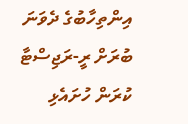އިންތިހާބުގެ ދެވަނަ ބުރަށް ރީ-ރަޖިސްޓާ ކުރަން ހުށައެޅި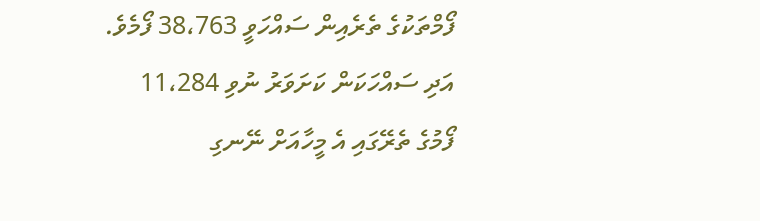ފޯމްތަކުގެ ތެރެއިން ސައްހަވީ 38،763 ފޯމެވެ. އަދި ސައްހަކަން ކަށަވަރު ނުވި 11،284 ފޯމުގެ ތެރޭގައި އެ މީހާއަށް ނޭނގި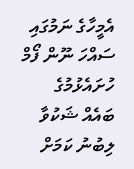އެމީހާގެ ނަމުގައި ސައްހަ ނޫން ފޯމް ހުށައެޅުމުގެ ބައެއް ޝަކުވާ ލިބުނު ކަމަށް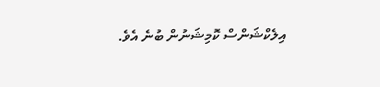އިލެކްޝަންސް ކޮމިޝަނުން ބުނެ އެވެ.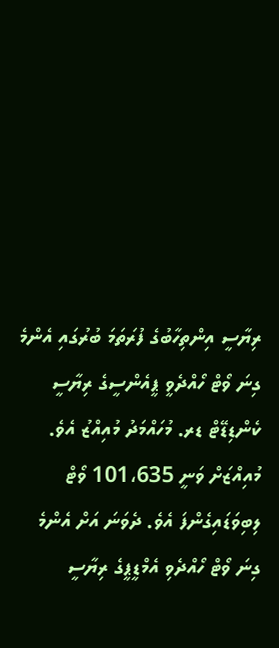ރިޔާސީ އިންތިހާބުގެ ފުރަތަމަ ބުރުގައި އެންމެ ގިނަ ވޯޓް ހޯއްދެވީ ޕީއެންސީގެ ރިޔާސީ ކެންޑިޑޭޓް ޑރ. މުހައްމަދު މުއިއްޒު އެވެ. މުއިއްޒަށް ވަނީ 101،635 ވޯޓް ލިބިވަޑައިގެންފަ އެވެ. ދެވަނަ އަށް އެންމެ ގިނަ ވޯޓް ހޯއްދެވި އެމްޑީޕީގެ ރިޔާސީ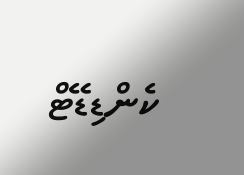ކެންޑިޑޭޓް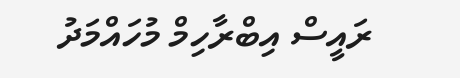ރައީސް އިބްރާހިމް މުހައްމަދު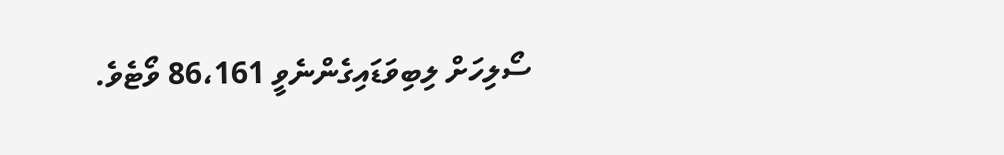ސޯލިހަށް ލިބިވަޑައިގެންނެވީ 86،161 ވޯޓެވެ.